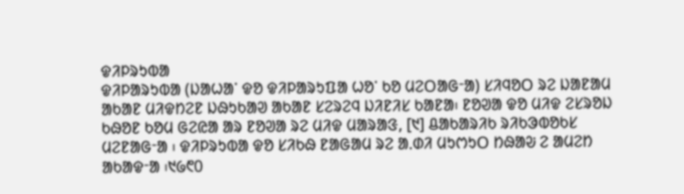ᱫᱤᱞᱨᱩᱵᱟ
ᱫᱤᱞᱟᱨᱩᱵᱟ (ᱡᱟᱦᱟᱸ ᱫᱚ ᱫᱤᱞᱟᱨᱩᱯᱟ ᱦᱚᱸ ᱠᱚ ᱢᱮᱛᱟᱜᱼᱟ) ᱥᱤᱧᱚᱛ ᱨᱮ ᱡᱟᱱᱟᱢ ᱟᱠᱟᱱ ᱢᱤᱫᱴᱮᱱ ᱡᱷᱩᱠᱟᱣ ᱟᱠᱟᱱ ᱥᱮᱨᱮᱧ ᱡᱤᱱᱤᱥ ᱠᱟᱱᱟ᱾ ᱱᱚᱣᱟ ᱫᱚ ᱢᱤᱫ ᱮᱥᱨᱚᱡ ᱠᱷᱚᱱ ᱠᱚᱢ ᱜᱮᱭᱟ ᱟᱨ ᱱᱚᱣᱟ ᱨᱮ ᱢᱤᱫ ᱢᱟᱨᱟᱝ, [᱑] ᱪᱟᱠᱟᱨᱤᱠ ᱨᱤᱠᱳᱵᱚᱠᱥ ᱢᱮᱱᱟᱜᱼᱟ ᱾ ᱫᱤᱞᱨᱩᱵᱟ ᱫᱚ ᱥᱤᱠᱷ ᱱᱟᱜᱟᱢ ᱨᱮ ᱟᱹᱰᱤ ᱢᱩᱬᱩᱛ ᱴᱷᱟᱶ ᱮ ᱟᱢᱮᱴ ᱟᱠᱟᱫᱼᱟ ᱾᱑᱙᱖᱐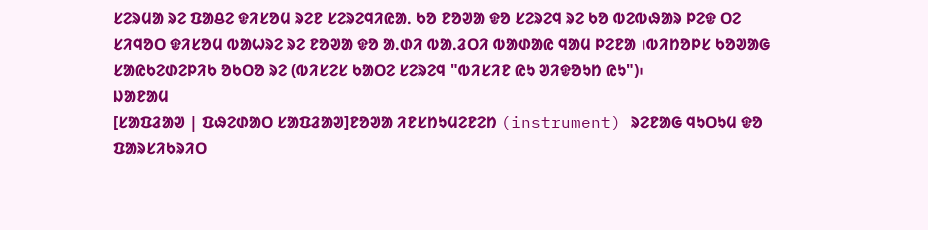ᱥᱮᱨᱢᱟ ᱨᱮ ᱯᱟᱪᱮ ᱫᱤᱥᱚᱢ ᱨᱮᱱ ᱥᱮᱨᱮᱧᱤᱭᱟᱹ ᱠᱚ ᱱᱚᱣᱟ ᱫᱚ ᱥᱮᱨᱮᱧ ᱨᱮ ᱠᱚ ᱵᱮᱵᱷᱟᱨ ᱞᱮᱫ ᱛᱮ ᱥᱤᱧᱚᱛ ᱫᱤᱥᱚᱢ ᱵᱟᱦᱨᱮ ᱨᱮ ᱱᱚᱣᱟ ᱫᱚ ᱟᱹᱰᱤ ᱵᱟᱹᱲᱛᱤ ᱵᱟᱰᱟᱭ ᱧᱟᱢ ᱞᱮᱱᱟ ।ᱵᱤᱴᱚᱞᱥ ᱠᱚᱣᱟᱜ ᱥᱟᱭᱠᱮᱰᱮᱞᱤᱠ ᱚᱠᱛᱚ ᱨᱮ (ᱵᱤᱥᱮᱥ ᱠᱟᱛᱮ ᱥᱮᱨᱮᱧ "ᱵᱤᱥᱤᱱ ᱭᱩ ᱣᱤᱫᱚᱩᱴ ᱭᱩ")᱾
ᱡᱟᱱᱟᱢ
[ᱥᱟᱯᱲᱟᱣ | ᱯᱷᱮᱰᱟᱛ ᱥᱟᱯᱲᱟᱣ]ᱱᱚᱣᱟ ᱤᱱᱥᱴᱩᱢᱮᱱᱮᱴ (instrument) ᱨᱮᱱᱟᱜ ᱧᱩᱛᱩᱢ ᱫᱚ ᱯᱟᱨᱥᱤᱠᱨᱤᱛ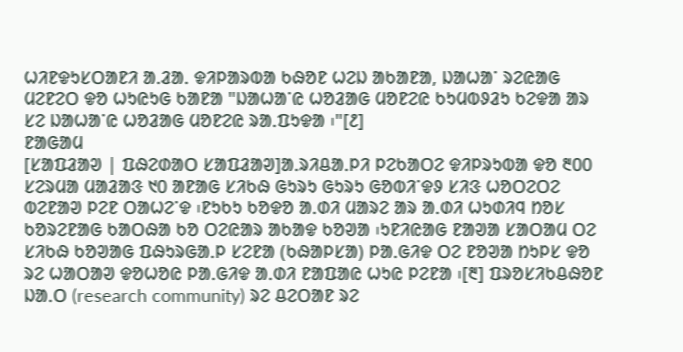ᱦᱤᱱᱫᱩᱥᱛᱟᱱᱤ ᱟᱹᱲᱟᱹ ᱫᱤᱞᱟᱨᱵᱟ ᱠᱷᱚᱱ ᱦᱮᱡ ᱟᱠᱟᱱᱟ, ᱡᱟᱦᱟᱸ ᱨᱮᱭᱟᱜ ᱢᱮᱱᱮᱛ ᱫᱚ ᱦᱩᱭᱩᱜ ᱠᱟᱱᱟ "ᱡᱟᱦᱟᱸᱭ ᱦᱚᱲᱟᱜ ᱢᱚᱱᱮᱭ ᱠᱩᱢᱵᱽᱲᱩ ᱠᱮᱫᱟ ᱟᱨ ᱥᱮ ᱡᱟᱦᱟᱸᱭ ᱦᱚᱲᱟᱜ ᱢᱚᱱᱮᱭ ᱨᱟᱹᱯᱩᱫᱟ ᱾"[᱒]
ᱱᱟᱜᱟᱢ
[ᱥᱟᱯᱲᱟᱣ | ᱯᱷᱮᱰᱟᱛ ᱥᱟᱯᱲᱟᱣ]ᱟᱹᱨᱤᱪᱟᱹᱞᱤ ᱞᱮᱠᱟᱛᱮ ᱫᱤᱞᱨᱩᱵᱟ ᱫᱚ ᱓᱐᱐ ᱥᱮᱨᱢᱟ ᱢᱟᱲᱟᱝ ᱑᱐ ᱟᱱᱟᱜ ᱥᱤᱠᱷ ᱜᱩᱨᱩ ᱜᱩᱨᱩ ᱜᱚᱵᱤᱸᱫᱽ ᱥᱤᱝ ᱦᱚᱛᱮᱛᱮ ᱵᱮᱱᱟᱣ ᱞᱮᱱ ᱛᱟᱦᱮᱸᱫ ᱾ᱱᱩᱠᱩ ᱠᱚᱫᱚ ᱟᱹᱰᱤ ᱢᱟᱨᱮ ᱟᱨ ᱟᱹᱰᱤ ᱦᱩᱰᱤᱧ ᱴᱚᱥ ᱠᱚᱨᱮᱱᱟᱜ ᱠᱟᱛᱷᱟ ᱠᱚ ᱛᱮᱭᱟᱨ ᱟᱠᱟᱫ ᱠᱚᱣᱟ ᱾ᱩᱱᱤᱭᱟᱜ ᱱᱟᱣᱟ ᱥᱟᱛᱟᱢ ᱛᱮ ᱥᱤᱠᱷ ᱠᱚᱣᱟᱜ ᱯᱷᱩᱨᱜᱟᱹᱞ ᱥᱮᱱᱟ (ᱠᱷᱟᱞᱥᱟ) ᱞᱟᱹᱜᱤᱫ ᱛᱮ ᱱᱚᱣᱟ ᱴᱩᱞᱥ ᱫᱚ ᱨᱮ ᱦᱟᱛᱟᱣ ᱫᱚᱦᱚᱭ ᱞᱟᱹᱜᱤᱫ ᱟᱹᱰᱤ ᱱᱟᱯᱟᱭ ᱦᱩᱭ ᱞᱮᱱᱟ ᱾[᱓] ᱯᱨᱚᱥᱤᱠᱪᱷᱚᱱ ᱡᱟᱹᱛ (research community) ᱨᱮ ᱪᱮᱛᱟᱱ ᱨᱮ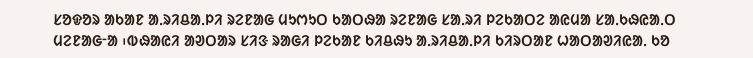ᱥᱚᱫᱚᱨ ᱟᱠᱟᱱ ᱟᱹᱨᱤᱪᱟᱹᱞᱤ ᱨᱮᱱᱟᱜ ᱢᱩᱬᱩᱛ ᱠᱟᱛᱷᱟ ᱨᱮᱱᱟᱜ ᱥᱟᱹᱨᱤ ᱞᱮᱠᱟᱛᱮ ᱟᱭᱢᱟ ᱥᱟᱹᱠᱷᱭᱟᱹᱛ ᱢᱮᱱᱟᱜᱼᱟ ᱾ᱵᱷᱟᱭᱤ ᱟᱣᱛᱟᱨ ᱥᱤᱝ ᱨᱟᱜᱤ ᱞᱮᱠᱟᱱ ᱠᱤᱪᱷᱩ ᱟᱹᱨᱤᱪᱟᱹᱞᱤ ᱠᱤᱨᱛᱟᱱ ᱦᱟᱛᱟᱣᱤᱭᱟᱹ ᱠᱚ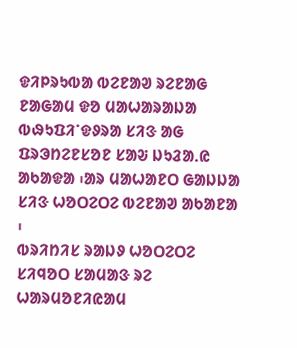ᱫᱤᱞᱨᱩᱵᱟ ᱵᱮᱱᱟᱣ ᱨᱮᱱᱟᱜ ᱱᱟᱜᱟᱢ ᱫᱚ ᱢᱟᱦᱟᱨᱟᱡᱟ ᱵᱷᱩᱯᱤᱸᱫᱽᱨᱟ ᱥᱤᱝ ᱟᱜ ᱯᱨᱳᱴᱮᱱᱥᱚᱱ ᱥᱟᱶ ᱡᱩᱲᱟᱹᱭ ᱟᱠᱟᱫᱟ ᱾ᱟᱨ ᱢᱟᱦᱟᱱᱛ ᱜᱟᱡᱡᱟ ᱥᱤᱝ ᱦᱚᱛᱮᱛᱮ ᱵᱮᱱᱟᱣ ᱟᱠᱟᱱᱟ ᱾
ᱵᱨᱤᱴᱤᱥ ᱨᱟᱡᱽ ᱦᱚᱛᱮᱛᱮ ᱥᱤᱧᱚᱛ ᱥᱟᱢᱟᱝ ᱨᱮ ᱦᱟᱨᱢᱚᱱᱤᱭᱟᱢ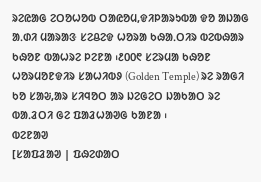ᱨᱮᱭᱟᱜ ᱮᱛᱚᱦᱚᱵ ᱛᱟᱭᱚᱢ,ᱫᱤᱞᱟᱨᱩᱵᱟ ᱫᱚ ᱟᱡᱟᱜ ᱟᱹᱰᱤ ᱢᱟᱨᱟᱝ ᱥᱮᱪᱮᱫ ᱦᱚᱨᱟ ᱠᱷᱟᱹᱛᱤᱨ ᱵᱮᱵᱷᱟᱨ ᱠᱷᱚᱱ ᱵᱟᱦᱨᱮ ᱞᱮᱱᱟ ᱾᱒᱐᱐᱖ ᱥᱮᱨᱢᱟ ᱠᱷᱚᱱ ᱦᱚᱨᱢᱚᱱᱫᱤᱨ ᱥᱟᱦᱤᱵᱽ (Golden Temple) ᱨᱮ ᱨᱟᱜᱤ ᱠᱚ ᱥᱟᱶ,ᱟᱨ ᱥᱤᱧᱚᱛ ᱟᱨ ᱡᱮᱜᱮᱛ ᱡᱟᱠᱟᱛ ᱨᱮ ᱵᱟᱹᱲᱛᱤ ᱜᱮ ᱯᱟᱲᱦᱟᱣᱜ ᱠᱟᱱᱟ ᱾
ᱵᱮᱱᱟᱣ
[ᱥᱟᱯᱲᱟᱣ | ᱯᱷᱮᱰᱟᱛ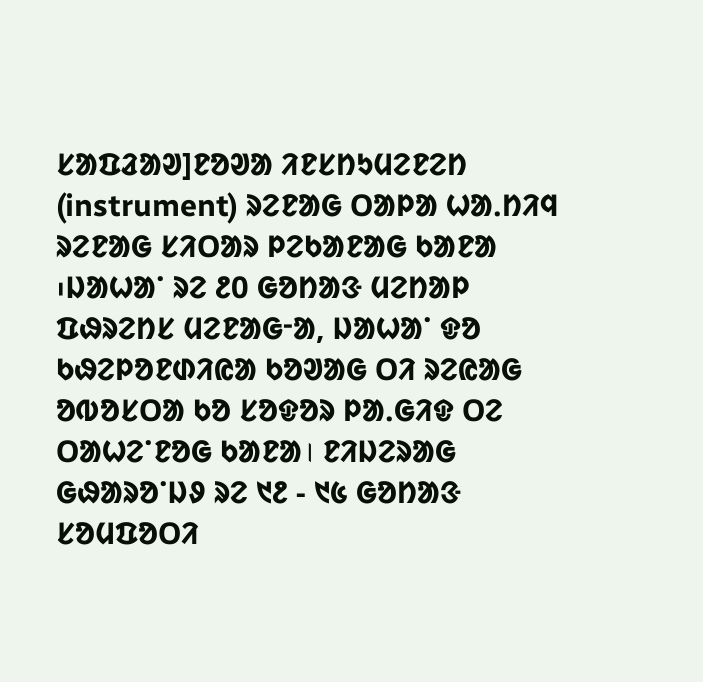ᱥᱟᱯᱲᱟᱣ]ᱱᱚᱣᱟ ᱤᱱᱥᱴᱩᱢᱮᱱᱮᱴ (instrument) ᱨᱮᱱᱟᱜ ᱛᱟᱞᱟ ᱦᱟᱹᱴᱤᱧ ᱨᱮᱱᱟᱜ ᱥᱤᱛᱟᱨ ᱞᱮᱠᱟᱱᱟᱜ ᱠᱟᱱᱟ ᱾ᱡᱟᱦᱟᱸ ᱨᱮ ᱒᱐ ᱜᱚᱴᱟᱝ ᱢᱮᱴᱟᱞ ᱯᱷᱨᱮᱴᱥ ᱢᱮᱱᱟᱜᱼᱟ, ᱡᱟᱦᱟᱸ ᱫᱚ ᱠᱷᱮᱞᱚᱱᱰᱤᱭᱟ ᱠᱚᱣᱟᱜ ᱛᱤ ᱨᱮᱭᱟᱜ ᱚᱵᱚᱥᱛᱟ ᱠᱚ ᱥᱚᱫᱚᱨ ᱞᱟᱹᱜᱤᱫ ᱛᱮ ᱛᱟᱦᱮᱸᱱᱚᱜ ᱠᱟᱱᱟ। ᱱᱤᱡᱮᱨᱟᱜ ᱜᱷᱟᱨᱚᱸᱡᱽ ᱨᱮ ᱑᱒ - ᱑᱕ ᱜᱚᱴᱟᱝ ᱥᱚᱢᱯᱚᱛᱤ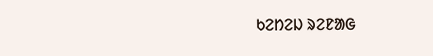ᱠᱮᱴᱮᱡ ᱨᱮᱱᱟᱜ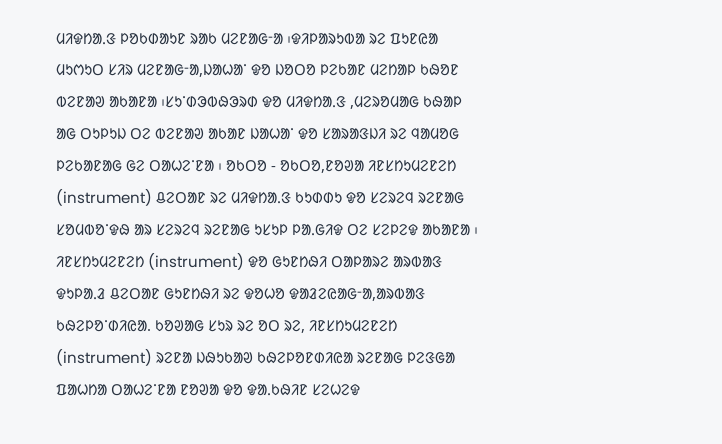ᱢᱤᱫᱴᱟᱹᱝ ᱞᱚᱠᱰᱟᱩᱱ ᱨᱟᱠ ᱢᱮᱱᱟᱜᱼᱟ ᱾ᱫᱤᱞᱟᱨᱩᱵᱟ ᱨᱮ ᱯᱩᱱᱭᱟ ᱢᱩᱬᱩᱛ ᱥᱤᱨ ᱢᱮᱱᱟᱜᱼᱟ,ᱡᱟᱦᱟᱸ ᱫᱚ ᱡᱚᱛᱚ ᱞᱮᱠᱟᱱ ᱢᱮᱴᱟᱞ ᱠᱷᱚᱱ ᱵᱮᱱᱟᱣ ᱟᱠᱟᱱᱟ ᱾ᱥᱩᱸᱰᱳᱵᱷᱳᱨᱰ ᱫᱚ ᱢᱤᱫᱴᱟᱹᱝ ,ᱢᱮᱨᱚᱢᱟᱜ ᱠᱷᱟᱞ ᱟᱜ ᱛᱩᱞᱩᱡ ᱛᱮ ᱵᱮᱱᱟᱣ ᱟᱠᱟᱱ ᱡᱟᱦᱟᱸ ᱫᱚ ᱥᱟᱨᱟᱝᱡᱤ ᱨᱮ ᱧᱟᱢᱚᱜ ᱞᱮᱠᱟᱱᱟᱜ ᱜᱮ ᱛᱟᱦᱮᱸᱱᱟ ᱾ ᱚᱠᱛᱚ - ᱚᱠᱛᱚ,ᱱᱚᱣᱟ ᱤᱱᱥᱴᱩᱢᱮᱱᱮᱴ (instrument) ᱪᱮᱛᱟᱱ ᱨᱮ ᱢᱤᱫᱴᱟᱹᱝ ᱠᱩᱰᱰᱩ ᱫᱚ ᱥᱮᱨᱮᱧ ᱨᱮᱱᱟᱜ ᱥᱚᱢᱵᱚᱸᱫᱷ ᱟᱨ ᱥᱮᱨᱮᱧ ᱨᱮᱱᱟᱜ ᱩᱥᱩᱞ ᱞᱟᱹᱜᱤᱫ ᱛᱮ ᱥᱮᱞᱮᱫ ᱟᱠᱟᱱᱟ ᱾ ᱤᱱᱥᱴᱩᱢᱮᱱᱮᱴ (instrument) ᱫᱚ ᱜᱩᱱᱴᱷᱤ ᱛᱟᱞᱟᱨᱮ ᱟᱨᱵᱟᱝ ᱫᱩᱞᱟᱹᱲ ᱪᱮᱛᱟᱱ ᱜᱩᱱᱴᱷᱤ ᱨᱮ ᱫᱚᱦᱚ ᱫᱟᱲᱮᱭᱟᱜᱼᱟ,ᱟᱨᱵᱟᱝ ᱠᱷᱮᱞᱚᱸᱰᱤᱭᱟ. ᱠᱚᱣᱟᱜ ᱥᱩᱨ ᱨᱮ ᱚᱛ ᱨᱮ, ᱤᱱᱥᱴᱩᱢᱮᱱᱮᱴ (instrument) ᱨᱮᱱᱟ ᱡᱷᱩᱠᱟᱣ ᱠᱷᱮᱞᱚᱱᱰᱤᱭᱟ ᱨᱮᱱᱟᱜ ᱞᱮᱝᱜᱟ ᱯᱟᱦᱴᱟ ᱛᱟᱦᱮᱸᱱᱟ ᱱᱚᱣᱟ ᱫᱚ ᱫᱟᱹᱠᱷᱤᱱ ᱥᱮᱦᱮᱫ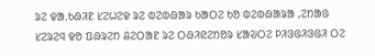ᱨᱮ ᱫᱟᱹᱠᱷᱤᱱ ᱥᱮᱦᱮᱫ ᱨᱮ ᱵᱮᱵᱷᱟᱨ ᱠᱟᱛᱮ ᱠᱚ ᱵᱮᱵᱷᱟᱨᱟ ,ᱮᱴᱟᱜ ᱥᱮᱨᱮᱧ ᱫᱚ ᱯᱷᱨᱮᱴ ᱪᱮᱛᱟᱱ ᱨᱮ ᱛᱷᱤᱭᱮᱴᱚᱨ ᱥᱟᱶᱛᱮ ᱞᱤᱝᱜᱤᱝᱜᱤ ᱛᱮ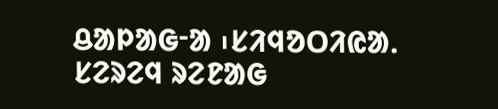ᱪᱟᱞᱟᱜᱼᱟ ᱾ᱥᱤᱧᱚᱛᱤᱭᱟᱹ ᱥᱮᱨᱮᱧ ᱨᱮᱱᱟᱜ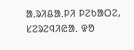ᱟᱹᱨᱤᱪᱟᱹᱞᱤ ᱞᱮᱠᱟᱛᱮ, ᱥᱮᱨᱮᱧᱤᱭᱟᱹ ᱫᱚ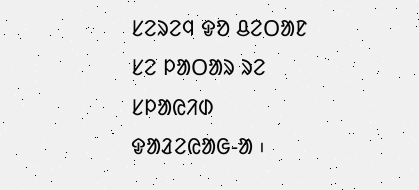ᱥᱮᱨᱮᱧ ᱫᱚ ᱪᱮᱛᱟᱱ ᱥᱮ ᱞᱟᱛᱟᱨ ᱨᱮ ᱥᱞᱟᱭᱤᱰ ᱫᱟᱲᱮᱭᱟᱜ-ᱟ ᱾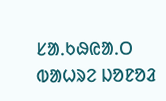ᱥᱟᱹᱠᱷᱭᱟᱹᱛ
ᱵᱟᱦᱨᱮ ᱡᱚᱱᱚᱲ